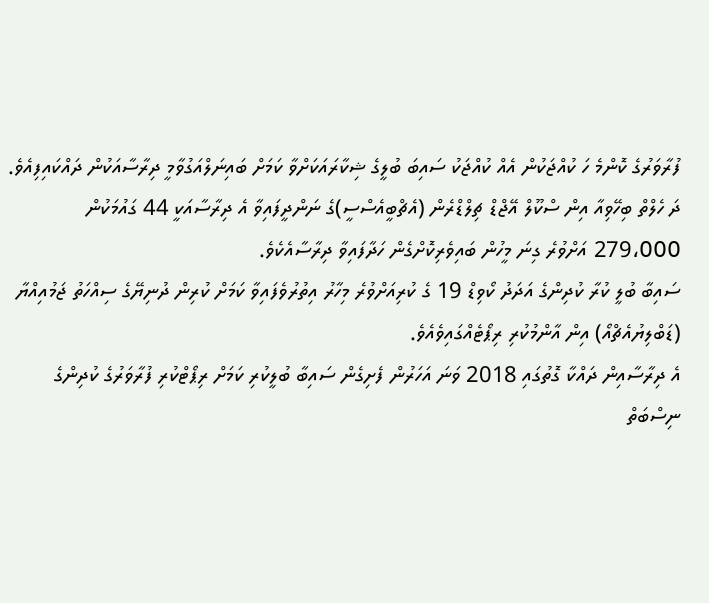ފުރާވަރުގެ ކޮންމެ ހަ ކުއްޖަކުން އެއް ކުއްޖަކު ސައިބަ ބުލީގެ ޝިކާރައަކަށްވާ ކަމަށް ބައިނަލްއަގުވާމީ ދިރާސާއަކުން ދައްކައިފިއެވެ.
ދަ ހެލްތް ބިހޭވިއާ އިން ސްކޫލް އޭޖްޑް ޗިލްޑްރެން (އެޗްބީއެސްސީ)ގެ ނަންދީފައިވާ އެ ދިރާސާއަކީ 44 ގައުމަކުން 279،000 އަށްވުރެ ގިނަ މީހުން ބައިވެރިކޮށްގެން ހަދާފައިވާ ދިރާސާއެކެވެ.
ސައިބާ ބުލީ ކުރާ ކުދިންގެ އަދަދު ކޯވިޑް 19 ގެ ކުރިއަށްވުރެ މިހާރު އިތުރުވެފައިވާ ކަމަށް ކުރިން ދުނިޔޭގެ ސިއްހަތު ޖަމުއިއްޔާ (ޑަބްލިޔުއެޗްއޯ) އިން އާންމުކުރި ރިޕޯޓެއްގައިވެއެވެ.
އެ ދިރާސާއިން ދައްކާ ގޮތުގައި 2018 ވަނަ އަހަރުން ފެށިގެން ސައިބާ ބުލީކުރި ކަމަށް ރިޕޯޓްކުރި ފުރާވަރުގެ ކުދިންގެ ނިސްބަތް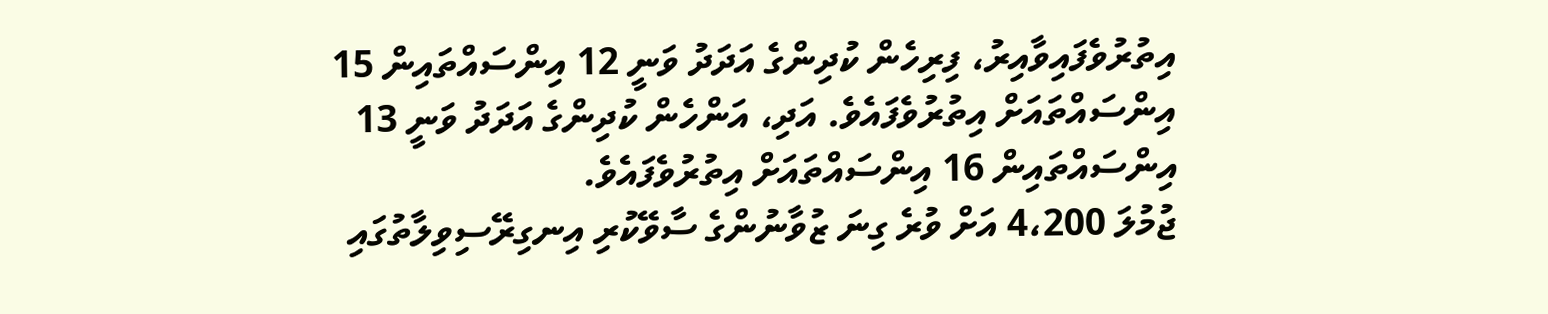އިތުރުވެފައިވާއިރު، ފިރިހެން ކުދިންގެ އަދަދު ވަނީ 12 އިންސައްތައިން 15 އިންސައްތައަށް އިތުރުވެފައެވެ. އަދި، އަންހެން ކުދިންގެ އަދަދު ވަނީ 13 އިންސައްތައިން 16 އިންސައްތައަށް އިތުރުވެފައެވެ.
ޖުމުލަ 4،200 އަށް ވުރެ ގިނަ ޒުވާނުންގެ ސާވޭކުރި އިނގިރޭސިވިލާތުގައި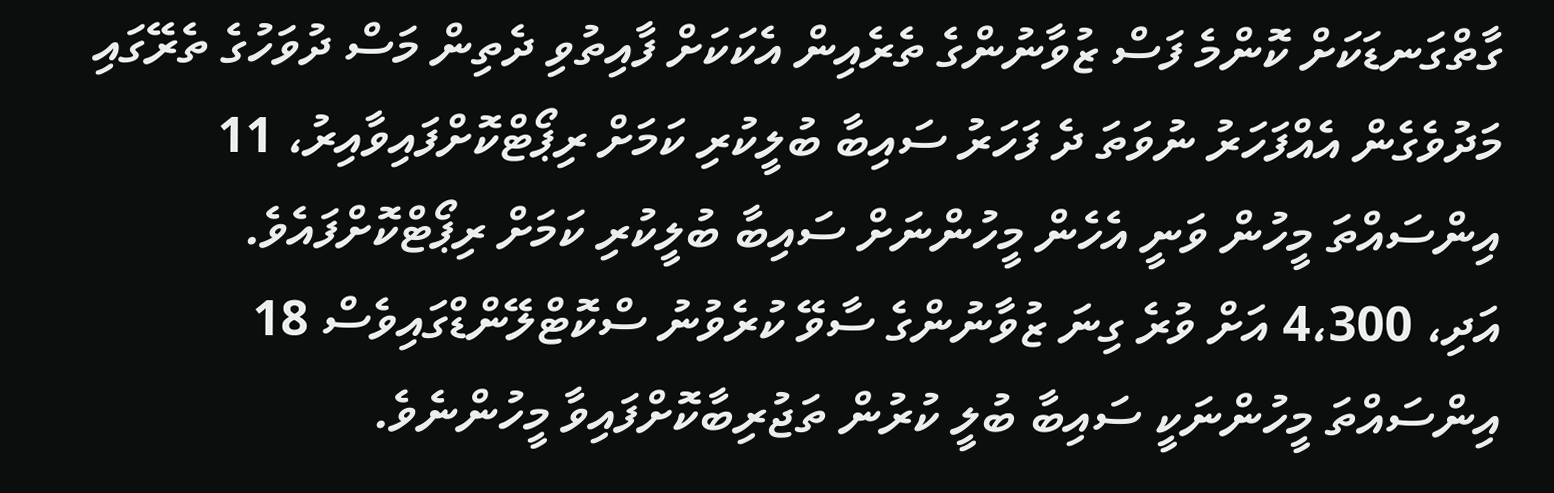ގާތްގަނޑަކަށް ކޮންމެ ފަސް ޒުވާނުންގެ ތެރެއިން އެކަކަށް ފާއިތުވި ދެތިން މަސް ދުވަހުގެ ތެރޭގައި މަދުވެގެން އެއްފަހަރު ނުވަތަ ދެ ފަހަރު ސައިބާ ބުލީކުރި ކަމަށް ރިޕޯޓްކޮށްފައިވާއިރު، 11 އިންސައްތަ މީހުން ވަނީ އެހެން މީހުންނަށް ސައިބާ ބުލީކުރި ކަމަށް ރިޕޯޓްކޮށްފައެވެ.
އަދި، 4،300 އަށް ވުރެ ގިނަ ޒުވާނުންގެ ސާވޭ ކުރެވުނު ސްކޮޓްލޭންޑްގައިވެސް 18 އިންސައްތަ މީހުންނަކީ ސައިބާ ބުލީ ކުރުން ތަޖުރިބާކޮށްފައިވާ މީހުންނެވެ.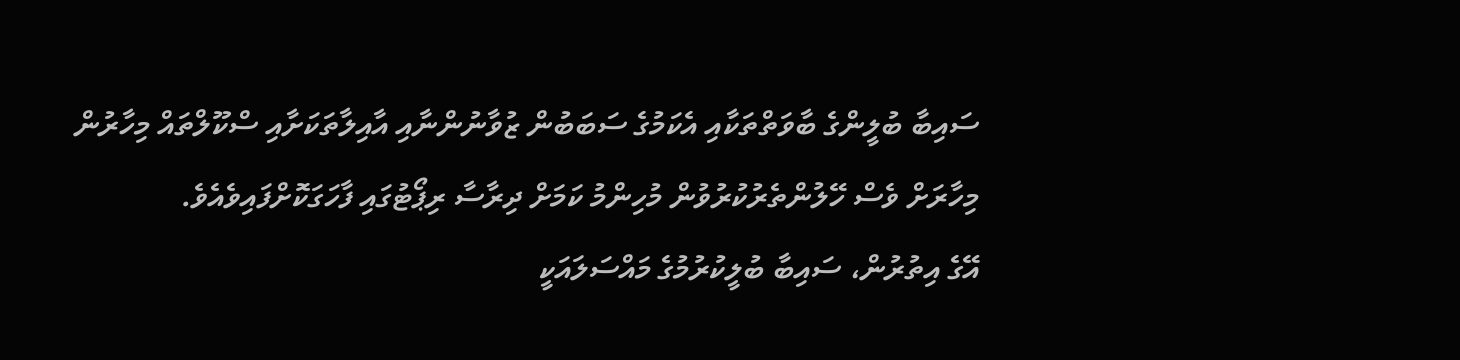ސައިބާ ބުލީންގެ ބާވަތްތަކާއި އެކަމުގެ ސަބަބުން ޒުވާނުންނާއި އާއިލާތަކަށާއި ސްކޫލްތައް މިހާރުން މިހާރަށް ވެސް ހޭލުންތެރުކުރުވުން މުހިންމު ކަމަށް ދިރާސާ ރިޕޯޓުގައި ފާހަގަކޮށްފައިވެއެވެ.
އޭގެ އިތުރުން، ސައިބާ ބުލީކުރުމުގެ މައްސަލައަކީ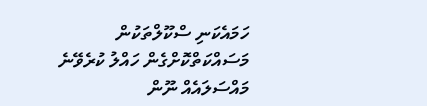ހަމައެކަނި ސްކޫލްތަކުން މަސައްކަތްކޮށްގެން ހައްލު ކުރެވޭނެ މައްސަލައެއް ނޫން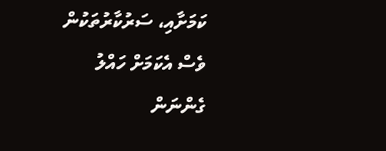ކަމަށާއި، ސަރުކާރުތަކުން ވެސް އެކަމަށް ހައްލު ގެންނަން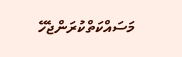މަސައްކަތްކުރަންޖެހޭ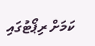ކަމަށް ރިޕޯޓުގައި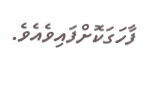ފާހަގަކޮށްފައިވެއެވެ.